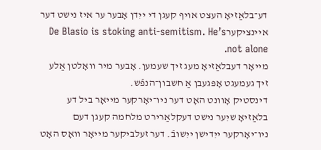דע־בלאַזיאָ העצט אויף קעגן די ייִדן אָבער ער איז נישט דער איינציקערDe Blasio is stoking anti-semitism. He’s not alone.
מייאָר דעבלאַזיאָ מעג זיך שעמען. אָבער מיר וואָלטן אַלע זיך געמעגט אָפּגעבן אַ חשבון־הנפֿש.
דינסטיק אָוונט האָט דער ניו־יאָרקער מייאָר ביל דע בלאַזיאָ שיִער נישט דעקלאַרירט מלחמה קעגן דעם ניו־יאָרקער ייִדישן ייִשובֿ. דער זעלביקער מייאָר וואָס האָט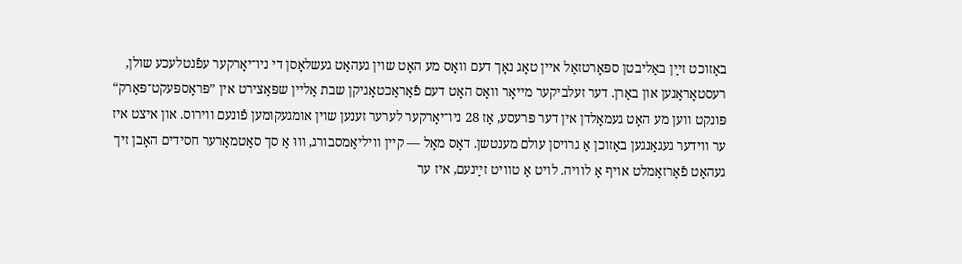באַזוכט זײַן באַליבטן ספּאָרטזאַל איין טאָג נאָך דעם וואָס מע האָט שוין געהאַט געשלאָסן די ניו־יאָרקער עפֿנטלעכע שולן, רעסטאָראַנען און באַרן. דער זעלביקער מייאָר וואָס האָט דעם פֿאַראַכטאָגיקן שבת אַליין שפּאַצירט אין ”פּראָספּעקט־פּאַרק“ פּונקט ווען מע האָט געמאָלדן אין דער פּרעסע, אַז 28 ניו־יאָרקער לערער זענען שוין אומגעקומען פֿונעם ווירוס. און איצט איז ער ווידער געגאַנגען באַזוכן אַ גרויסן עולם מענטשן. דאָס מאָל — קיין וויליאַמסבורג, וווּ אַ סך סאַטמאַרער חסידים האָבן זיך געהאַט פֿאַרזאַמלט אויף אַ לוויה. לויט אַ טוויט זײַנעם, איז ער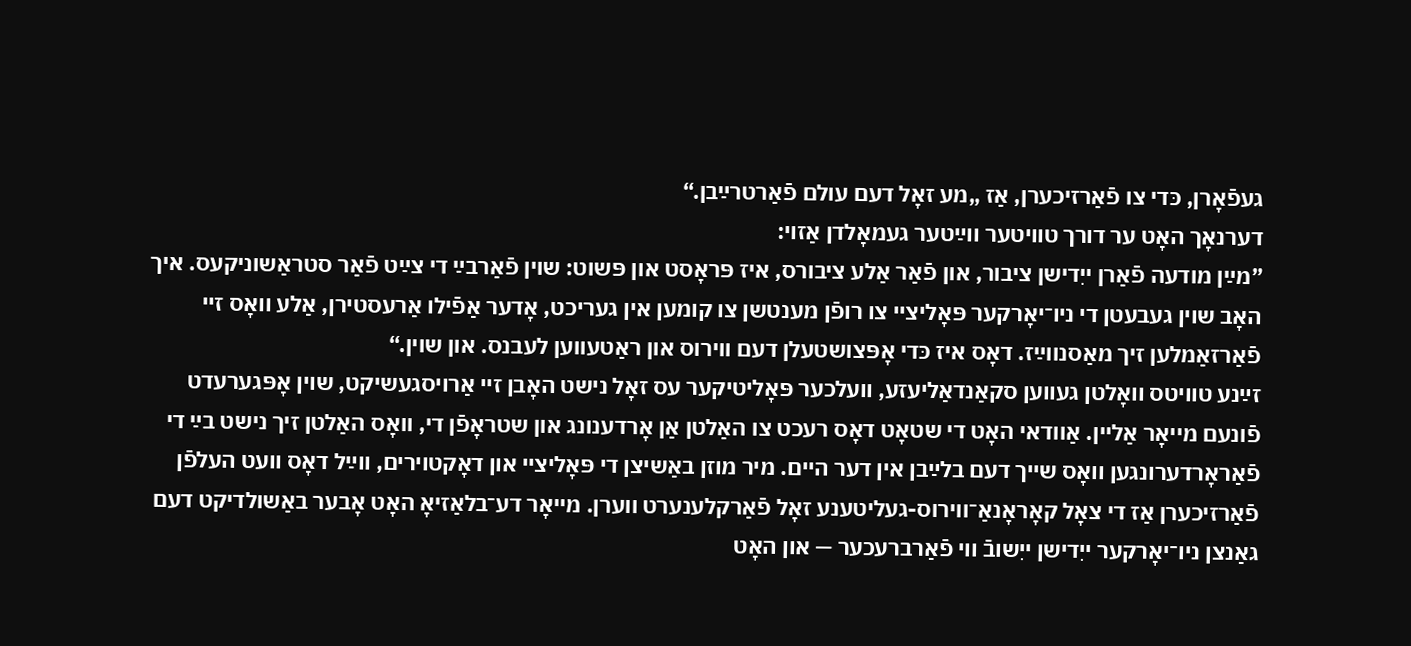געפֿאָרן, כּדי צו פֿאַרזיכערן, אַז „מע זאָל דעם עולם פֿאַרטרײַבן.“
דערנאָך האָט ער דורך טוויטער ווײַטער געמאָלדן אַזוי:
”מײַן מודעה פֿאַרן ייִדישן ציבור, און פֿאַר אַלע ציבורס, איז פּראָסט און פּשוט: שוין פֿאַרבײַ די צײַט פֿאַר סטראַשוניקעס. איך האָב שוין געבעטן די ניו־יאָרקער פּאָליציי צו רופֿן מענטשן צו קומען אין געריכט, אָדער אַפֿילו אַרעסטירן, אַלע וואָס זיי פֿאַרזאַמלען זיך מאַסנווײַז. דאָס איז כּדי אָפּצושטעלן דעם ווירוס און ראַטעווען לעבנס. און שוין.“
זײַנע טוויטס וואָלטן געווען סקאַנדאַליעזע, וועלכער פּאָליטיקער עס זאָל נישט האָבן זיי אַרויסגעשיקט, שוין אָפּגערעדט פֿונעם מייאָר אַליין. אַוודאי האָט די שטאָט דאָס רעכט צו האַלטן אַן אָרדענונג און שטראָפֿן די, וואָס האַלטן זיך נישט בײַ די פֿאַראָרדערונגען וואָס שייך דעם בלײַבן אין דער היים. מיר מוזן באַשיצן די פּאָליציי און דאָקטוירים, ווײַל דאָס וועט העלפֿן פֿאַרזיכערן אַז די צאָל קאָראָנאַ־ווירוס-געליטענע זאָל פֿאַרקלענערט ווערן. מייאָר דע־בלאַזיאָ האָט אָבער באַשולדיקט דעם גאַנצן ניו־יאָרקער ייִדישן ייִשובֿ ווי פֿאַרברעכער — און האָט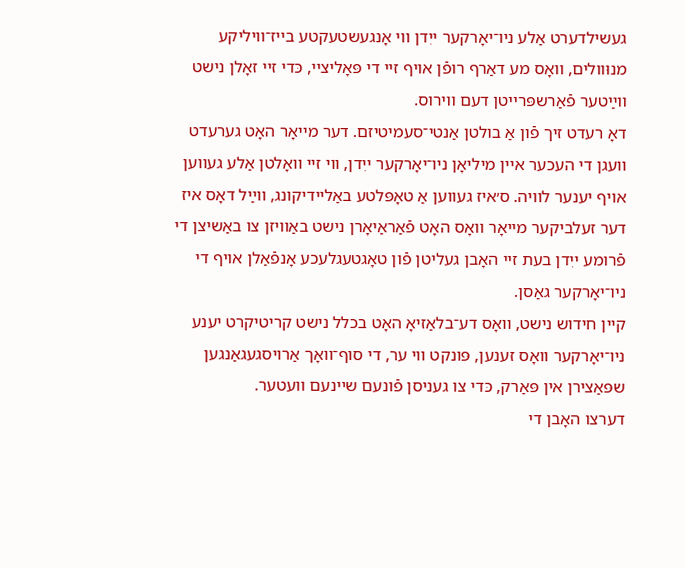געשילדערט אַלע ניו־יאָרקער ייִדן ווי אָנגעשטעקטע בייז־וויליקע מנוּוולים, וואָס מע דאַרף רופֿן אויף זיי די פּאָליציי, כּדי זיי זאָלן נישט ווײַטער פֿאַרשפּרייטן דעם ווירוס.
דאָ רעדט זיך פֿון אַ בולטן אַנטי־סעמיטיזם. דער מייאָר האָט גערעדט וועגן די העכער איין מיליאָן ניו־יאָרקער ייִדן, ווי זיי וואָלטן אַלע געווען אויף יענער לוויה. ס׳איז געווען אַ טאָפּלטע באַליידיקונג, ווײַל דאָס איז דער זעלביקער מייאָר וואָס האָט פֿאַראַיאָרן נישט באַוויזן צו באַשיצן די פֿרומע ייִדן בעת זיי האָבן געליטן פֿון טאָגטעגלעכע אָנפֿאַלן אויף די ניו־יאָרקער גאַסן.
קיין חידוש נישט, וואָס דע־בלאַזיאָ האָט בכלל נישט קריטיקרט יענע ניו־יאָרקער וואָס זענען, פּונקט ווי ער, די סוף־וואָך אַרויסגעגאַנגען שפּאַצירן אין פּאַרק, כּדי צו געניסן פֿונעם שיינעם וועטער.
דערצו האָבן די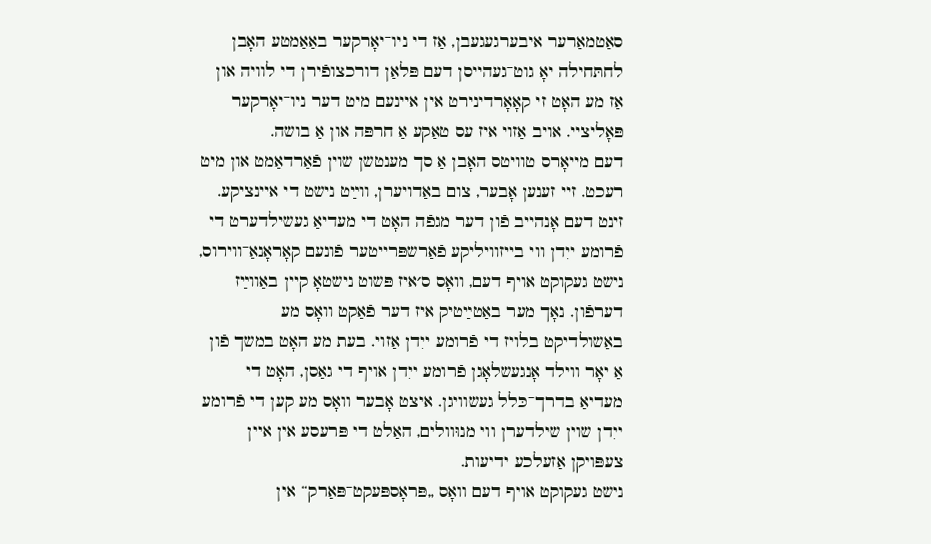סאַטמאַרער איבערגעגעבן, אַז די ניו־יאָרקער באַאַמטע האָבן לחתּחילה יאָ גוט־געהייסן דעם פּלאַן דורכצופֿירן די לוויה און אַז מע האָט זי קאָאָרדינירט אין איינעם מיט דער ניו־יאָרקער פּאָליציי. אויב אַזוי איז עס טאַקע אַ חרפּה און אַ בושה.
דעם מייאָרס טוויטס האָבן אַ סך מענטשן שוין פֿאַרדאַמט און מיט רעכט. זיי זענען אָבער, צום באַדויערן, ווײַט נישט די איינציקע.
זינט דעם אָנהייב פֿון דער מגפֿה האָט די מעדיאַ געשילדערט די פֿרומע ייִדן ווי בייזוויליקע פֿאַרשפּרייטער פֿונעם קאָראָנאַ־ווירוס, נישט געקוקט אויף דעם, וואָס ס׳איז פּשוט נישטאָ קיין באַווײַז דערפֿון. נאָך מער באַטײַטיק איז דער פֿאַקט וואָס מע באַשולדיקט בלויז די פֿרומע ייִדן אַזוי. בעת מע האָט במשך פֿון אַ יאָר ווילד אָנגעשלאָגן פֿרומע ייִדן אויף די גאַסן, האָט די מעדיאַ בדרך־כּלל געשוויגן. איצט אָבער וואָס מע קען די פֿרומע ייִדן שוין שילדערן ווי מנוּוולים, האַלט די פּרעסע אין איין צעפּויקן אַזעלכע ידיעות.
נישט געקוקט אויף דעם וואָס „פּראָספּעקט־פּאַרק“ אין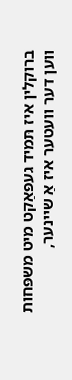ברוקלין איז תּמיד געפּאַקט מיט משפּחות ווען דער וועטער איז אַ שיינער,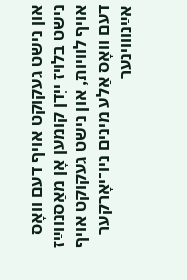און נישט געקוקט אויף דעם וואָס נישט בלויז ייִדן קומען אָן מאַסנווײַז אויף לוויות, און נישט געקוקט אויף דעם וואָס אַלע מינים ניו־יאָרקער אײַנוווינער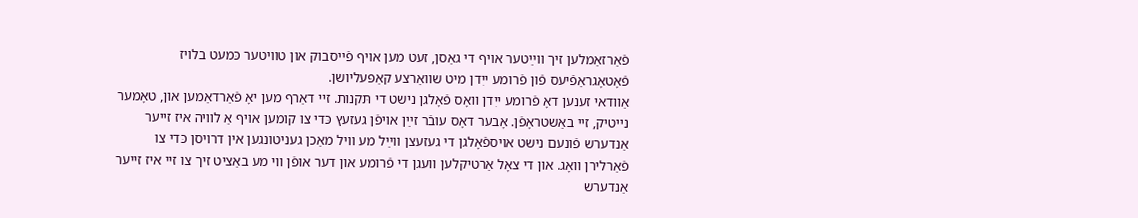פֿאַרזאַמלען זיך ווײַטער אויף די גאַסן, זעט מען אויף פֿייסבוק און טוויטער כּמעט בלויז פֿאָטאָגראַפֿיעס פֿון פֿרומע ייִדן מיט שוואַרצע קאַפּעליושן.
אַוודאי זענען דאָ פֿרומע ייִדן וואָס פֿאָלגן נישט די תּקנות. זיי דאַרף מען יאָ פֿאַרדאַמען און, טאָמער נייטיק, זיי באַשטראָפֿן. אָבער דאָס עובֿר זײַן אויפֿן געזעץ כּדי צו קומען אויף אַ לוויה איז זייער אַנדערש פֿונעם נישט אויספֿאָלגן די געזעצן ווײַל מע וויל מאַכן געניטונגען אין דרויסן כּדי צו פֿאַרלירן וואָג. און די צאָל אַרטיקלען וועגן די פֿרומע און דער אופֿן ווי מע באַציט זיך צו זיי איז זייער אַנדערש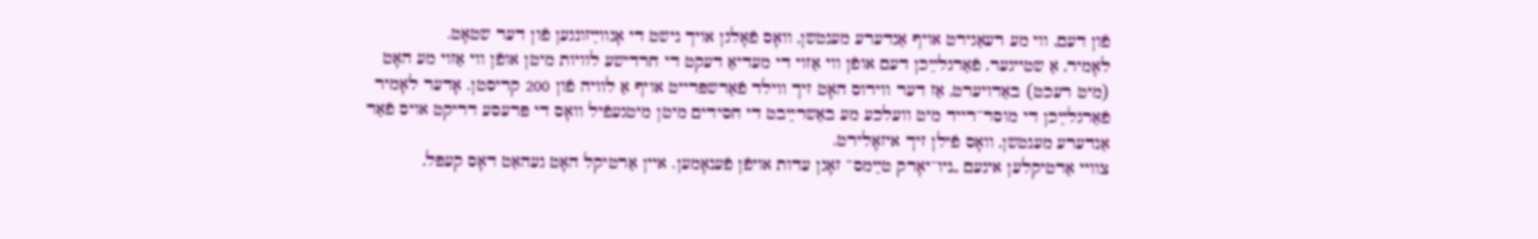פֿון דעם, ווי מע רעאַגירט אויף אַנדערע מענטשן, וואָס פֿאָלגן אויך נישט די אָנווײַזונגען פֿון דער שטאָט.
לאָמיר, אַ שטייגער, פֿאַרגלײַכן דעם אופֿן ווי אַזוי די מעדיאַ דעקט די חרדישע לוויות מיטן אופֿן ווי אַזוי מע האָט (מיט רעכט) באַדויערט, אַז דער ווירוס האָט זיך ווילד פֿאַרשפּרייט אויף אַ לוויה פֿון 200 קריסטן. אָדער לאָמיר פֿאַרגלײַכן די מוסר־רייד מיט וועלכע מע באַשרײַבט די חסידים מיטן מיטגעפֿיל וואָס די פּרעסע דריקט אויס פֿאַר אַנדערע מענטשן, וואָס פֿילן זיך איזאָלירט.
צוויי אַרטיקלען אינעם „ניו־יאָרק טײַמס“ זאָגן עדות אויפֿן פֿענאָמען. איין אַרטיקל האָט געהאַט דאָס קעפּל,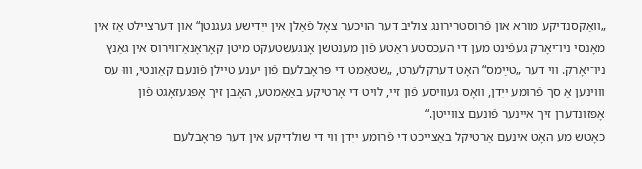„וואַקסנדיקע מורא און פֿרוסטרירונג צוליב דער הויכער צאָל פֿאַלן אין ייִדישע געגנטן“ און דערציילט אַז אין מאָנסי ניו־יאָרק געפֿינט מען די העכסטע ראַטע פֿון מענטשן אָנגעשטעקט מיטן קאָראָנאַ־ווירוס אין גאַנץ ניו־יאָרק. ווי דער „טײַמס“ האָט דערקלערט, „שטאַמט די פּראָבלעם פֿון יענע טיילן פֿונעם קאַונטי, וווּ עס וווינען אַ סך פֿרומע ייִדן, וואָס געוויסע פֿון זיי, לויט די אָרטיקע באַאַמטע, האָבן זיך אָפּגעזאָגט פֿון אָפּזונדערן זיך איינער פֿונעם צווייטן.“
כאָטש מע האָט אינעם אַרטיקל באַצייכט די פֿרומע ייִדן ווי די שולדיקע אין דער פּראָבלעם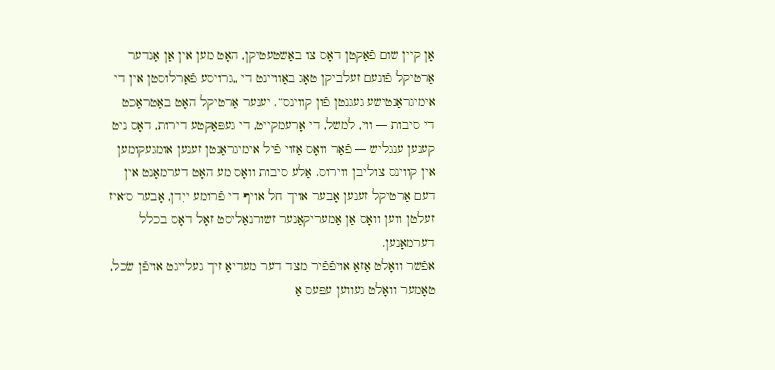אָן קיין שום פֿאַקטן דאָס צו באַשטעטיקן, האָט מען אין אַן אַנדער אַרטיקל פֿונעם זעלביקן טאָג באַוויינט די „גרויסע פֿאַרלוסטן אין די אימיגראַנטישע געגנטן פֿון קווינס“. יענער אַרטיקל האָט באַטראַכט די סיבות — ווי, למשל, די אָרעמקייט, די געפּאַקטע דירות, דאָס ניט קענען ענגליש — פֿאַר וואָס אַזוי פֿיל אימיגראַנטן זענען אומגעקומען אין קווינס צוליבן ווירוס. אַלע סיבות וואָס מע האָט דערמאָנט אין דעם אַרטיקל זענען אָבער אויך חל אויף די פֿרומע ייִדן, אָבער ס׳איז זעלטן ווען וואָס אַן אַמעריקאַנער זשורנאַליסט זאָל דאָס בכלל דערמאָנען.
אפֿשר וואָלט אַזאַ אויפֿפֿיר מצד דער מעדיאַ זיך געלייגט אויפֿן שׂכל, טאָמער וואָלט געווען עפּעס אַ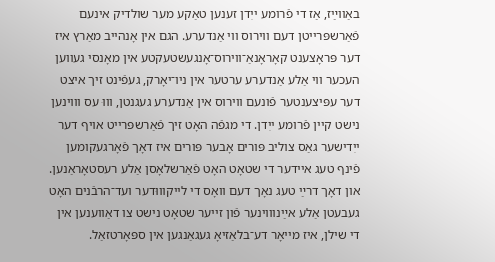באַווײַז, אַז די פֿרומע ייִדן זענען טאַקע מער שולדיק אינעם פֿאַרשפּרייטן דעם ווירוס ווי אַנדערע. הגם אין אָנהייב מאַרץ איז דער פּראָצענט קאָראָנאַ־ווירוס־אָנגעשטעקטע אין מאָנסי געווען העכער ווי אַלע אַנדערע ערטער אין ניו־יאָרק, געפֿינט זיך איצט דער עפּיצענטער פֿונעם ווירוס אין אַנדערע געגנטן, וווּ עס וווינען נישט קיין פֿרומע ייִדן. די מגפֿה האָט זיך פֿאַרשפּרייט אויף דער ייִדישער גאַס צוליב פּורים אָבער פּורים איז דאָך פֿאָרגעקומען פֿינף טעג איידער די שטאָט האָט פֿאַרשלאָסן אַלע רעסטאָראַנען. און דאָך דרײַ טעג נאָך דעם וואָס די לייקוווּדער ועד־הרבֿנים האָט געבעטן אַלע אײַנוווינער פֿון זייער שטאָט נישט צו דאַווענען אין די שילן, איז מייאָר דע־בלאַזיאָ געגאַנגען אין ספּאָרטזאַל.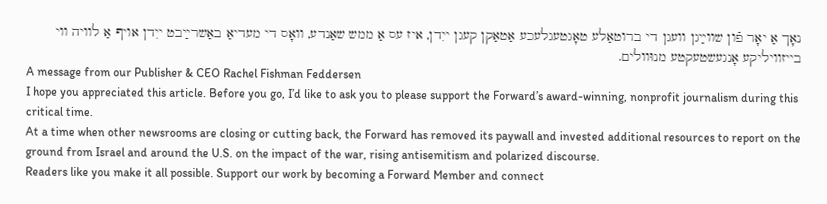נאָך אַ יאָר פֿון שווײַגן וועגן די ברוטאַלע טאָגטעגלעכע אַטאַקן קעגן ייִדן, איז עס אַ ממש שאַנדע, וואָס די מעדיאַ באַשרײַבט ייִדן אויף אַ לוויה ווי בייזוויליקע אָנגעשטעקטע מנוּוולים.
A message from our Publisher & CEO Rachel Fishman Feddersen
I hope you appreciated this article. Before you go, I’d like to ask you to please support the Forward’s award-winning, nonprofit journalism during this critical time.
At a time when other newsrooms are closing or cutting back, the Forward has removed its paywall and invested additional resources to report on the ground from Israel and around the U.S. on the impact of the war, rising antisemitism and polarized discourse.
Readers like you make it all possible. Support our work by becoming a Forward Member and connect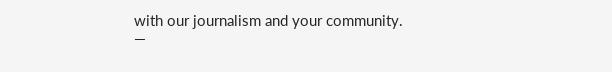with our journalism and your community.
—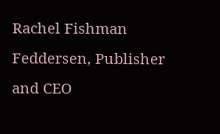Rachel Fishman Feddersen, Publisher and CEO